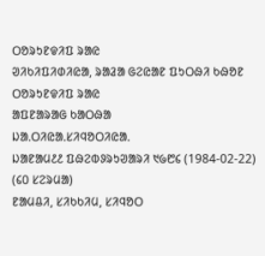ᱛᱚᱨᱩᱱᱫᱤᱯ ᱨᱟᱭ
ᱣᱤᱠᱤᱯᱤᱰᱤᱭᱟ, ᱨᱟᱲᱟ ᱜᱮᱭᱟᱱ ᱯᱩᱛᱷᱤ ᱠᱷᱚᱱ
ᱛᱚᱨᱩᱱᱫᱤᱯ ᱨᱟᱭ
ᱟᱯᱱᱟᱨᱟᱜ ᱠᱟᱛᱷᱟ
ᱡᱟᱹᱛᱤᱭᱟᱹᱥᱤᱧᱚᱛᱤᱭᱟᱹ
ᱡᱟᱱᱟᱢ᱒᱒ ᱯᱷᱮᱵᱽᱨᱩᱣᱟᱨᱤ ᱑᱙᱘᱔ (1984-02-22) (᱔᱐ ᱥᱮᱨᱢᱟ)
ᱱᱟᱢᱪᱤ, ᱥᱤᱠᱠᱤᱢ, ᱥᱤᱧᱚᱛ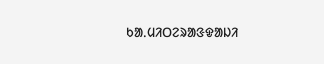ᱠᱟᱹᱢᱤᱛᱮᱨᱟᱝᱫᱟᱡᱤ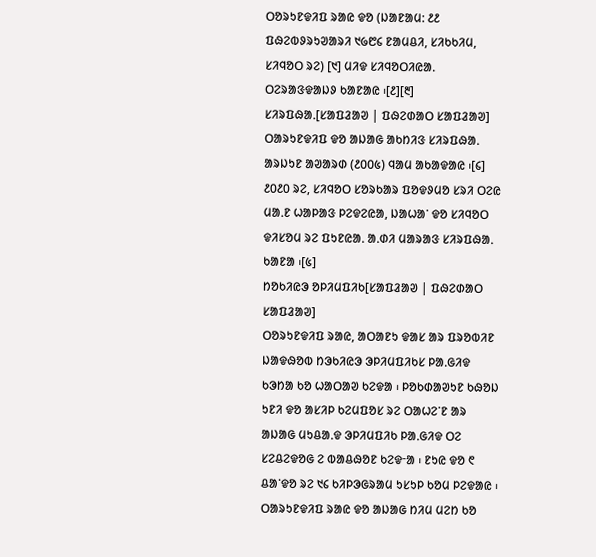ᱛᱚᱨᱩᱱᱫᱤᱯ ᱨᱟᱭ ᱫᱚ (ᱡᱟᱱᱟᱢ: ᱒᱒ ᱯᱷᱮᱵᱽᱨᱩᱣᱟᱨᱤ ᱑᱙᱘᱔ ᱱᱟᱢᱪᱤ, ᱥᱤᱠᱠᱤᱢ, ᱥᱤᱧᱚᱛ ᱨᱮ) [᱑] ᱢᱤᱫ ᱥᱤᱧᱚᱛᱤᱭᱟᱹ ᱛᱮᱨᱟᱝᱫᱟᱡᱽ ᱠᱟᱱᱟᱭ ᱾[᱒][᱓]
ᱥᱤᱨᱯᱷᱟᱹ[ᱥᱟᱯᱲᱟᱣ | ᱯᱷᱮᱰᱟᱛ ᱥᱟᱯᱲᱟᱣ]
ᱛᱟᱨᱩᱱᱫᱤᱯ ᱫᱚ ᱟᱡᱟᱜ ᱟᱠᱴᱤᱝ ᱥᱤᱨᱯᱷᱟᱹ ᱟᱨᱡᱩᱱ ᱟᱣᱟᱨᱰ (᱒᱐᱐᱕) ᱧᱟᱢ ᱟᱠᱟᱫᱟᱭ ᱾[᱔]
᱒᱐᱒᱐ ᱨᱮ, ᱥᱤᱧᱚᱛ ᱥᱚᱨᱠᱟᱨ ᱯᱚᱫᱽᱢᱚ ᱥᱨᱤ ᱛᱮᱭ ᱢᱟᱹᱱ ᱦᱟᱞᱟᱝ ᱞᱮᱫᱮᱭᱟ, ᱡᱟᱦᱟᱸ ᱫᱚ ᱥᱤᱧᱚᱛ ᱫᱤᱥᱚᱢ ᱨᱮ ᱯᱩᱱᱭᱟᱹ ᱟᱹᱰᱤ ᱢᱟᱨᱟᱝ ᱥᱤᱨᱯᱷᱟᱹ ᱠᱟᱱᱟ ᱾[᱕]
ᱴᱚᱠᱤᱭᱳ ᱚᱞᱤᱢᱯᱤᱠ[ᱥᱟᱯᱲᱟᱣ | ᱯᱷᱮᱰᱟᱛ ᱥᱟᱯᱲᱟᱣ]
ᱛᱚᱨᱩᱱᱫᱤᱯ ᱨᱟᱭ, ᱟᱛᱟᱱᱩ ᱫᱟᱥ ᱟᱨ ᱯᱨᱚᱵᱤᱱ ᱡᱟᱫᱷᱚᱵ ᱴᱳᱠᱤᱭᱳ ᱳᱞᱤᱢᱯᱤᱠᱥ ᱞᱟᱹᱜᱤᱫ ᱠᱳᱴᱟ ᱠᱚ ᱦᱟᱛᱟᱣ ᱠᱮᱫᱟ ᱾ ᱞᱚᱠᱰᱟᱣᱩᱱ ᱠᱷᱚᱡ ᱩᱱᱤ ᱫᱚ ᱟᱥᱤᱞ ᱠᱮᱢᱯᱚᱥ ᱨᱮ ᱛᱟᱦᱮᱸᱱ ᱟᱨ ᱟᱡᱟᱜ ᱢᱩᱪᱟᱹᱫ ᱳᱞᱤᱢᱯᱤᱠ ᱞᱟᱹᱜᱤᱫ ᱛᱮ ᱥᱮᱪᱮᱫᱚᱜ ᱮ ᱵᱟᱪᱷᱚᱱ ᱠᱮᱫᱼᱟ ᱾ ᱱᱩᱭ ᱫᱚ ᱖ ᱪᱟᱸᱫᱚ ᱨᱮ ᱑᱔ ᱠᱤᱞᱳᱜᱨᱟᱢ ᱩᱥᱩᱞ ᱠᱚᱢ ᱞᱮᱫᱟᱭ ᱾ ᱛᱟᱨᱩᱱᱫᱤᱯ ᱨᱟᱭ ᱫᱚ ᱟᱡᱟᱜ ᱴᱤᱢ ᱢᱮᱴ ᱠᱚ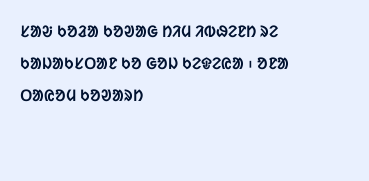ᱥᱟᱶ ᱠᱚᱲᱟ ᱠᱚᱣᱟᱜ ᱴᱤᱢ ᱤᱵᱷᱮᱱᱴ ᱨᱮ ᱠᱟᱡᱟᱠᱥᱛᱟᱱ ᱠᱚ ᱜᱚᱡ ᱠᱮᱫᱮᱭᱟ ᱾ ᱚᱱᱟ ᱛᱟᱭᱚᱢ ᱠᱚᱣᱟᱨᱴ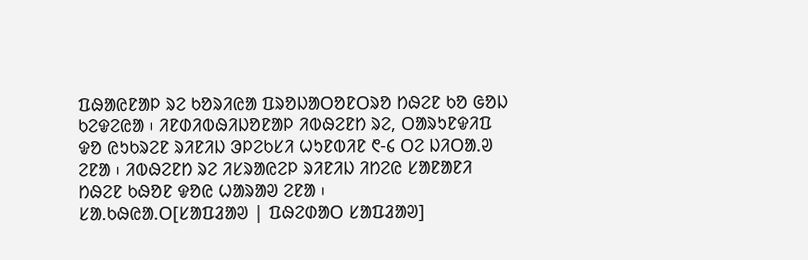ᱯᱷᱟᱭᱱᱟᱞ ᱨᱮ ᱠᱚᱨᱤᱭᱟ ᱯᱨᱚᱡᱟᱛᱚᱱᱛᱨᱚ ᱴᱷᱮᱱ ᱠᱚ ᱜᱚᱡ ᱠᱮᱫᱮᱭᱟ ᱾ ᱤᱱᱰᱤᱵᱷᱤᱡᱚᱱᱟᱞ ᱤᱵᱷᱮᱱᱴ ᱨᱮ, ᱛᱟᱨᱩᱱᱫᱤᱯ ᱫᱚ ᱭᱩᱠᱨᱮᱱ ᱨᱤᱱᱤᱡ ᱳᱞᱮᱠᱥᱤ ᱦᱩᱱᱵᱤᱱ ᱖-᱔ ᱛᱮ ᱡᱤᱛᱟᱹᱣ ᱮᱱᱟ ᱾ ᱤᱵᱷᱮᱱᱴ ᱨᱮ ᱤᱥᱨᱟᱭᱮᱞ ᱨᱤᱱᱤᱡ ᱤᱴᱮᱭ ᱥᱟᱱᱟᱱᱤ ᱴᱷᱮᱱ ᱠᱷᱚᱱ ᱫᱚᱭ ᱦᱟᱨᱟᱣ ᱮᱱᱟ ᱾
ᱥᱟ.ᱠᱷᱭᱟ.ᱛ[ᱥᱟᱯᱲᱟᱣ | ᱯᱷᱮᱰᱟᱛ ᱥᱟᱯᱲᱟᱣ]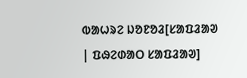ᱵᱟᱦᱨᱮ ᱡᱚᱱᱚᱲ[ᱥᱟᱯᱲᱟᱣ | ᱯᱷᱮᱰᱟᱛ ᱥᱟᱯᱲᱟᱣ]